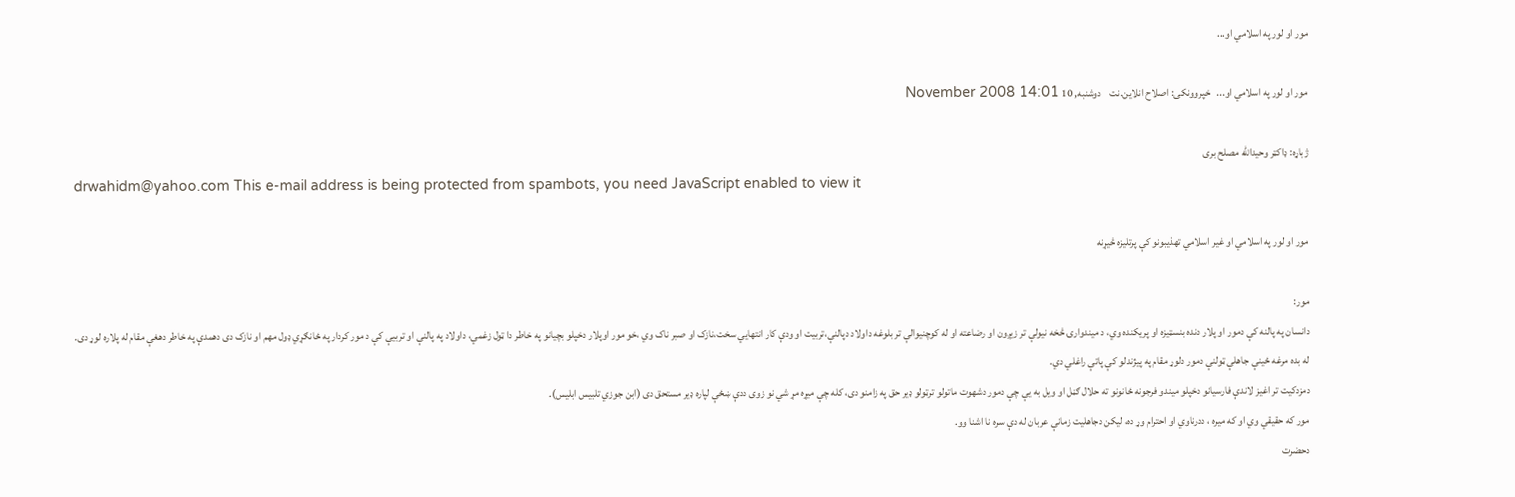مور او لور په اسلامي او...

مور او لور په اسلامي او...   خپروونکى: اصلاح انلاين.نت    دوشنبه, 10 November 2008 14:01

ژباړه: ډاکټر وحيدالله مصلح برى
drwahidm@yahoo.com This e-mail address is being protected from spambots, you need JavaScript enabled to view it

مور او لور په اسلامي او غير اسلامي تهذيبونو کې پرتليزه څيړنه

مور:
دانسان په پالنه کې دمور او پلار دنده بنسټيزه او پريکنده وي، د ميندوارۍ څخه نيولې تر زيږون او رضاعته او له کوچنيوالې تر بلوغه داولاد دپالنې،تربيت او ودې کار انتهايي سخت،نازک او صبر ناک وي ،خو مور اوپلار دخپلو بچيانو په خاطر دا ټول زغمي، داولاد په پالنې او تربيې کې د مور کردار په ځانګړي ډول مهم او نازک دى دهمدې په خاطر دهغې مقام له پلاره لوړ دى.
له بده مرغه ځينې جاهلې ټولنې دمور دلوړ مقام په پيژندلو کې پاتې راغلي دي.
دمزدکيت تر اغيز لاندې فارسيانو دخپلو ميندو فرجونه ځانونو ته حلال ګڼل او ويل به يې چې دمور دشهوت ماتولو ترټولو ډير حق په زامنو دى، کله چې ميړه مړ شي نو زوى ددې ښځې لپاره ډير مستحق دى (ابن جوزي تلبيس ابليس).
مور که حقيقي وي او که ميره ، ددرناوي او احترام وړ ده، ليکن دجاهليت زمانې عربان له دې سره نا اشنا وو.
دحضرت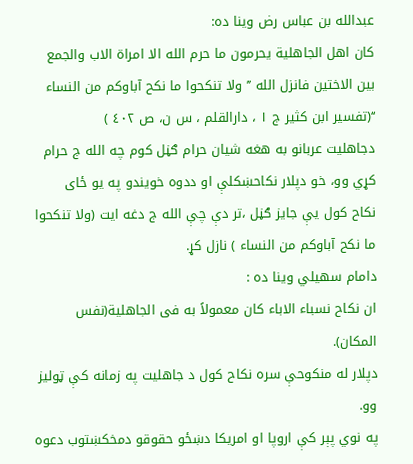عبدالله بن عباس رض وينا ده:
کان اهل الجاهلية يحرمون ما حرم الله الا امراة الاب والجمع بين الاختين فانزل الله ’’ ولا تنکحوا ما نکح آباوکم من النساء ‘‘(تفسير ابن کثير ج ١ ، دارالقلم ، س ن، ص ٤٠٢ )
دجاهليت عربانو به هغه شيان حرام ګڼل کوم چه الله ج حرام کړي وو، خو دپلار نکاحښکلې او ددوه خويندو په يو ځاى
نکاح کول يې جايز ګڼل ،تر دې چې الله ج دغه ايت (ولا تنکحوا ما نکح آباوکم من النساء ) نازل کړ.
دامام سهيلي وينا ده :
ان نکاح نسباء الاباء کان معمولاً به فى الجاهلية(نفس المکان).
دپلار له منکوحې سره نکاح کول د جاهليت په زمانه کې ټوليز وو.
په نوي پېر کې اروپا او امريکا دښځو حقوقو دمخکښتوب دعوه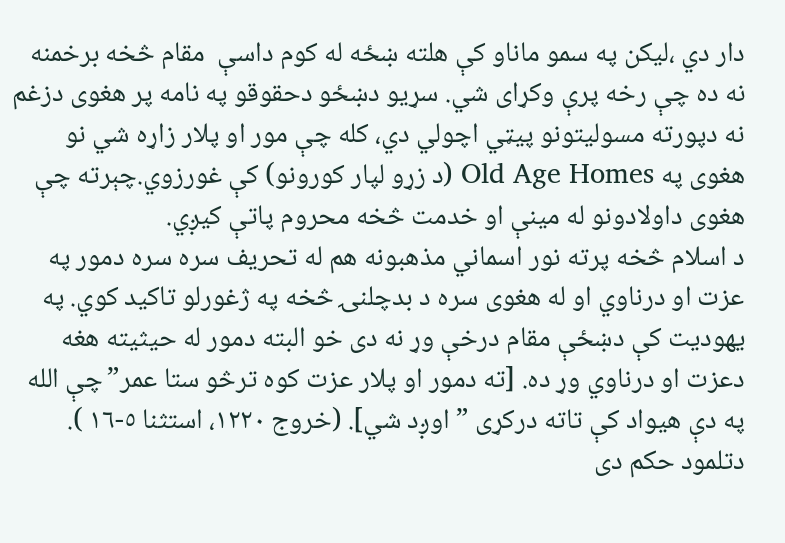دار دي ،ليکن په سمو ماناو کې هلته ښځه له کوم داسې  مقام څخه برخمنه نه ده چې رخه پرې وکړاى شي. سړيو دښځو دحقوقو په نامه پر هغوى دزغم نه دپورته مسوليتونو پيټي اچولي دي، کله چې مور او پلار زاړه شي نو هغوى په Old Age Homes (د زړو لپار کورونو) کې غورزوي.چېرته چې هغوى داولادونو له مينې او خدمت څخه محروم پاتې کيږي.
د اسلام څخه پرته نور اسماني مذهبونه هم له تحريف سره سره دمور په عزت او درناوي او له هغوى سره د بدچلنۍ څخه په ژغورلو تاکيد کوي. په يهوديت کې دښځې مقام درخې وړ نه دى خو البته دمور له حيثيته هغه دعزت او درناوي وړ ده. [ته دمور او پلار عزت کوه ترڅو ستا عمر”چې الله په دې هيواد کې تاته درکړى ” اوږد شي]. (خروج ١٢٢٠، استثنا ٥-١٦ ).
دتلمود حکم دى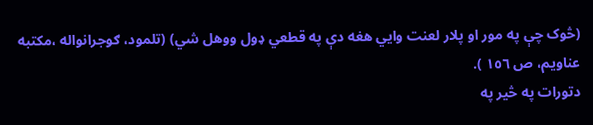(څوک چې په مور او پلار لعنت وايي هغه دې په قطعي ډول ووهل شي) (تلمود، ګوجرانواله ،مکتبه عناويم، ص ١٥٦ ).
دتورات په څير په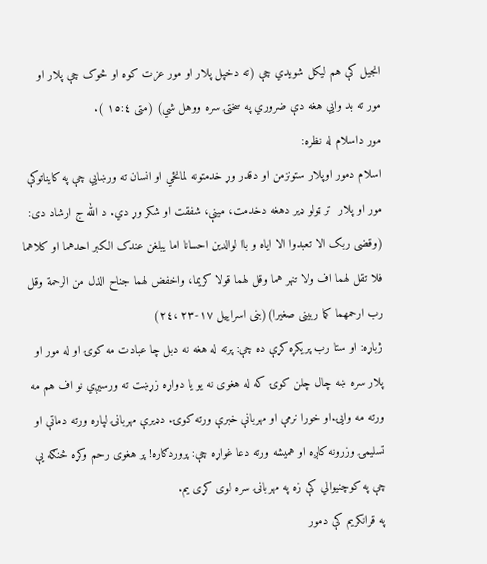انجيل کې هم ليکل شويدي چې (ته دخپل پلار او مور عزت کوه او څوک چې پلار او مور ته بد وايي هغه دې ضروري په سختۍ سره ووهل شي) (متى ١٥:٤ ).
مور داسلام له نظره:
اسلام دمور اوپلار ستونزمن او دقدر وړ خدمتونه لمانځي او انسان ته ورښايي چې په کايناتوکې مور او پلار  تر ټولو ډير دهغه دخدمت، مينې، شفقت او شکر وړ دي. د الله ج ارشاد دى:
(وقضى ربک الا تعبدوا الا اياه و باا لوالدين احسانا اما يبلغن عندک الکبر احدهما او کلاهما فلا تقل لهما اف ولا تنهر هما وقل لهما قولا کريما، واخفض لهما جناح الذل من الرحمة وقل رب ارحمهما کما ربينى صغيرا)(بنى اسراييل ١٧-٢٣ ،٢٤)
ژباړه: او ستا رب پريکړه کړې ده چې: پرته له هغه نه دبل چا عبادت مه کوۍ او له مور او پلار سره ښه چال چلن کوۍ که له هغوى نه يو يا دواړه زړښت ته ورسيږي نو اف هم مه ورته مه وايۍ.او خورا نرمې او مهربانې خبرې ورته کوۍ. دډيرې مهربانۍ لپاره ورته دماتې او تسليمۍ وزرونه کاږه او هميشه ورته دعا غواړه چې: پروردګاره! پر هغوى رحم وکړه څنګه يې چې په کوچنيوالي کې زه په مهربانۍ سره لوى کړى يم.
په قرانکريم کې دمور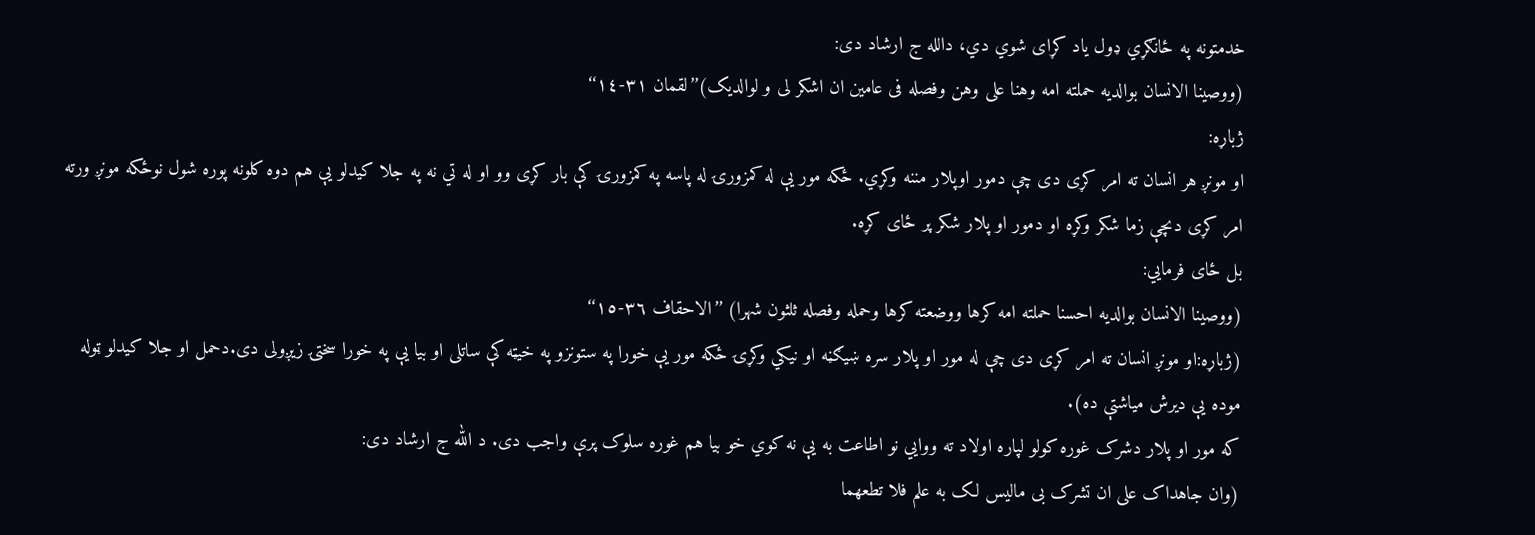خدمتونه په ځانګړي ډول ياد کړاى شوي دي، دالله ج ارشاد دى:
(ووصينا الانسان بوالديه حملته امه وهنا على وهن وفصله فى عامين ان اشکر لى و لوالديک)’’لقمان ٣١-١٤‘‘
ژباړه:
او مونږ هر انسان ته امر کړى دى چې دمور اوپلار مننه وکړي. ځکه مور يې له کمزورۍ له پاسه په کمزورۍ کې بار کړى وو او له تي نه په جلا کيدلو يې هم دوه کلونه پوره شول نوځکه مونږ ورته امر کړى دىچې زما شکر وکړه او دمور او پلار شکر پر ځاى کړه.
بل ځاى فرمايي:
(ووصينا الانسان بوالديه احسنا حملته امه کرها ووضعته کرها وحمله وفصله ثلثون شهرا) ’’الاحقاف ٣٦-١٥‘‘
(ژباړه:او مونږ انسان ته امر کړى دى چې له مور او پلار سره ښيګڼه او نيکي وکړۍ ځکه مور يې خورا په ستونزو په خيټه کې ساتلى او بيا يې په خورا سختۍ زيږولى دى.دحمل او جلا کيدلو ټوله موده يې ديرش مياشتې ده).
که مور او پلار دشرک غوره کولو لپاره اولاد ته ووايي نو اطاعت به يې نه کوي خو بيا هم غوره سلوک پرې واجب دى. د الله ج ارشاد دى:
(وان جاهداک على ان تشرک بى ماليس لک به علم فلا تطعهما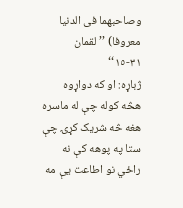وصاحبهما فى الدنيا معروفا) ’’لقمان ٣١-١٥‘‘
ژباړه: او که دواړوه هڅه کوله چې له ماسره هغه څه شريک کړۍ چې ستا په پوهه کې نه راځي نو اطاعت يې مه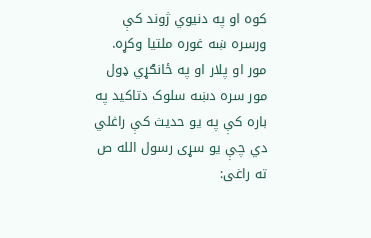کوه او په دنيوي ژوند کې ورسره ښه غوره ملتيا وکړه.
مور او پلار او په ځانګړي ډول مور سره دښه سلوک دتاکيد په باره کې په يو حديث کې راغلي دي چې يو سړى رسول الله ص ته راغى: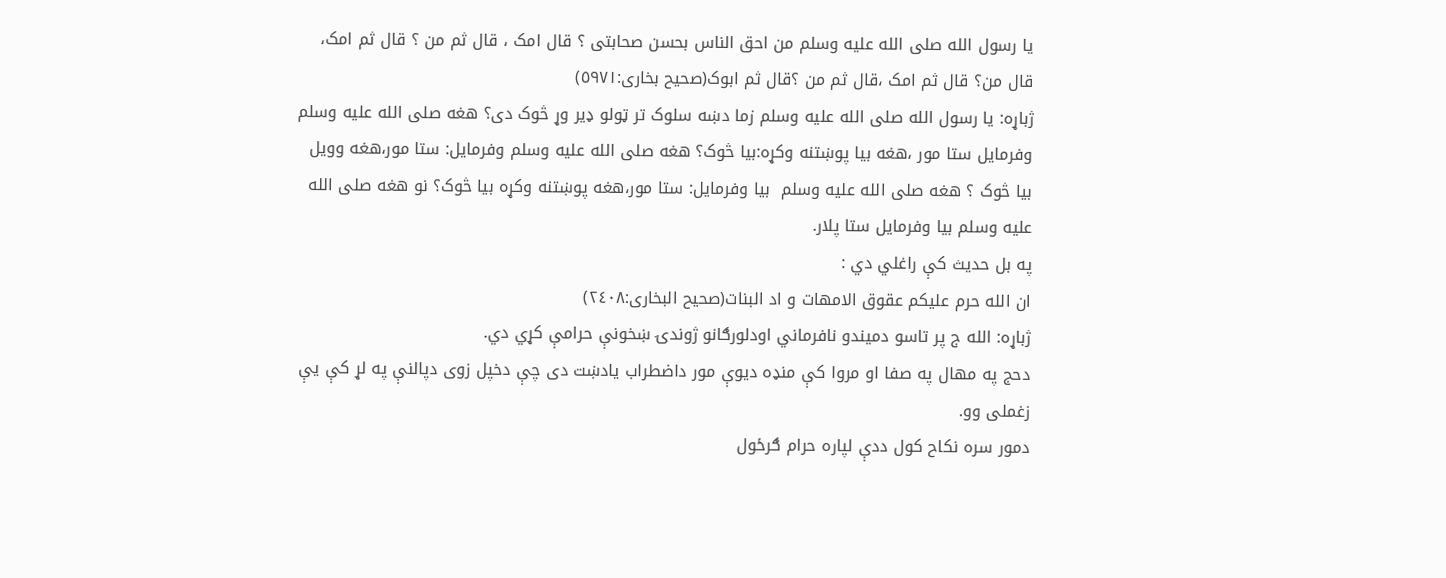يا رسول الله صلى الله عليه وسلم من احق الناس بحسن صحابتى ؟ قال امک ، قال ثم من ؟ قال ثم امک، قال من؟ قال ثم امک ،قال ثم من ؟قال ثم ابوک(صحيح بخارى:٥٩٧١)
ژباړه: يا رسول الله صلى الله عليه وسلم زما دښه سلوک تر ټولو ډير وړ څوک دى؟ هغه صلى الله عليه وسلم وفرمايل ستا مور ،هغه بيا پوښتنه وکړه:بيا څوک؟ هغه صلى الله عليه وسلم وفرمايل: ستا مور،هغه وويل بيا څوک ؟ هغه صلى الله عليه وسلم  بيا وفرمايل: ستا مور،هغه پوښتنه وکړه بيا څوک؟ نو هغه صلى الله عليه وسلم بيا وفرمايل ستا پلار.
په بل حديث کې راغلي دي :
ان الله حرم عليکم عقوق الامهات و اد البنات(صحيح البخارى:٢٤٠٨)
ژباړه: الله ج پر تاسو دميندو نافرماني اودلورګانو ژوندۍ ښخونې حرامې کړي دي.
دحج په مهال په صفا او مروا کې منډه ديوې مور داضطراب يادښت دى چې دخپل زوى دپالنې په لړ کې يې زغملى وو.
دمور سره نکاح کول ددې لپاره حرام ګرځول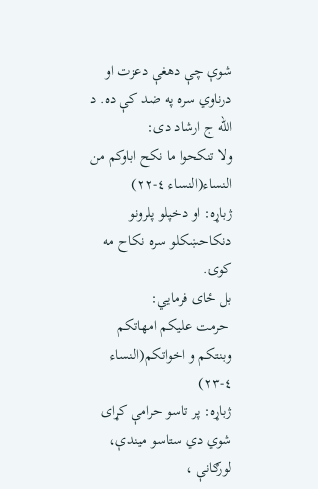شوې چې دهغې دعزت او درناوي سره په ضد کې ده. د الله ج ارشاد دى:
ولا تنکحوا ما نکح اباوکم من النساء(النساء ٤-٢٢)
ژباړه: او دخپلو پلرونو دنکاحښکلو سره نکاح مه کوۍ.
بل ځاى فرمايي:
 حرمت عليکم امهاتکم وبنتکم و اخواتکم(النساء ٤-٢٣)
ژباړه: پر تاسو حرامې کړاى شوي دي ستاسو ميندې، لورګانې ،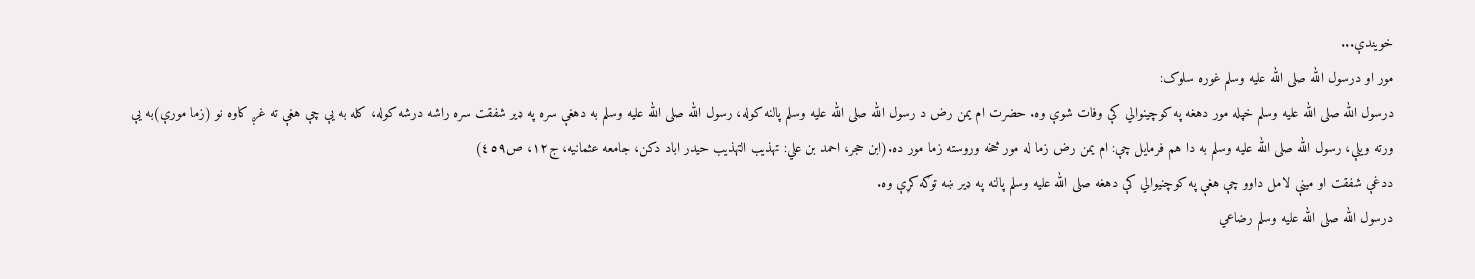خويندې...
مور او درسول الله صلى الله عليه وسلم غوره سلوک:
درسول الله صلى الله عليه وسلم خپله مور دهغه په کوچينوالي کې وفات شوې وه. حضرت ام يمن رض د رسول الله صلى الله عليه وسلم پالنه کوله، رسول الله صلى الله عليه وسلم به دهغې سره په ډير شفقت سره راشه درشه کوله، کله به يې چې هغې ته غږ کاوه نو (زما مورې)به يې ورته ويلې، رسول الله صلى الله عليه وسلم به دا هم فرمايل چې: ام يمن رض زما له مور څخه وروسته زما مور ده.(ابن حجر، احمد بن علي: تهذيب التهذيب حيدر اباد دکن، جامعه عثمانيه، ج١٢، ص٤٥٩)
ددغې شفقت او مينې لامل داوو چې هغې په کوچنيوالي کې دهغه صلى الله عليه وسلم پالنه په ډير ښه توګه کړې وه.
درسول الله صلى الله عليه وسلم رضاعي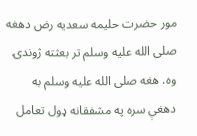مور حضرت حليمه سعديه رض دهغه صلى الله عليه وسلم تر بعثته ژوندۍ وه. هغه صلى الله عليه وسلم به دهغې سره په مشفقانه ډول تعامل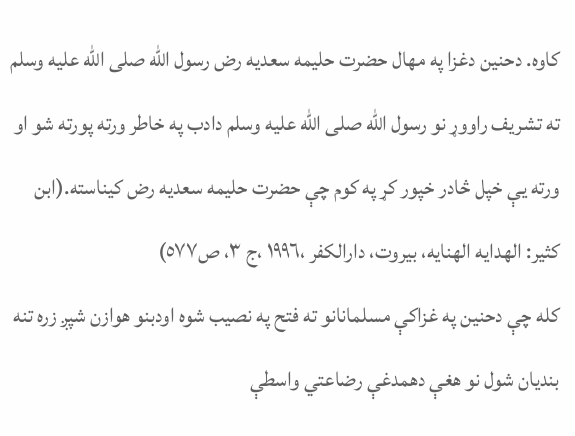کاوه. دحنين دغزا په مهال حضرت حليمه سعديه رض رسول الله صلى الله عليه وسلم ته تشريف راووړ نو رسول الله صلى الله عليه وسلم دادب په خاطر ورته پورته شو او ورته يې خپل څادر خپور کړ په کوم چې حضرت حليمه سعديه رض کيناسته.(ابن کثير: الهدايه الهنايه، بيروت، دارالکفر ،١٩٩٦ ،ج ٣، ص٥٧٧)
کله چې دحنين په غزاکې مسلمانانو ته فتح په نصيب شوه اودبنو هوازن شپږ زره تنه بنديان شول نو هغې دهمدغې رضاعتي واسطې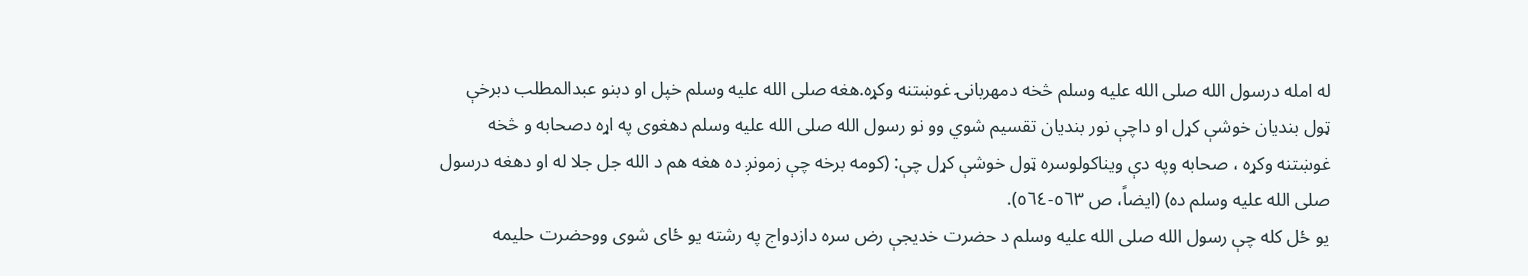له امله درسول الله صلى الله عليه وسلم څخه دمهربانۍ غوښتنه وکړه.هغه صلى الله عليه وسلم خپل او دبنو عبدالمطلب دبرخې ټول بنديان خوشې کړل او داچې نور بنديان تقسيم شوي وو نو رسول الله صلى الله عليه وسلم دهغوى په اړه دصحابه و څخه غوښتنه وکړه ، صحابه وپه دې ويناکولوسره ټول خوشې کړل چې: (کومه برخه چې زمونږ ده هغه هم د الله جل جلا له او دهغه درسول صلى الله عليه وسلم ده) (ايضاً، ص ٥٦٣-٥٦٤).
يو ځل کله چې رسول الله صلى الله عليه وسلم د حضرت خديجې رض سره دازدواج په رشته يو ځاى شوى ووحضرت حليمه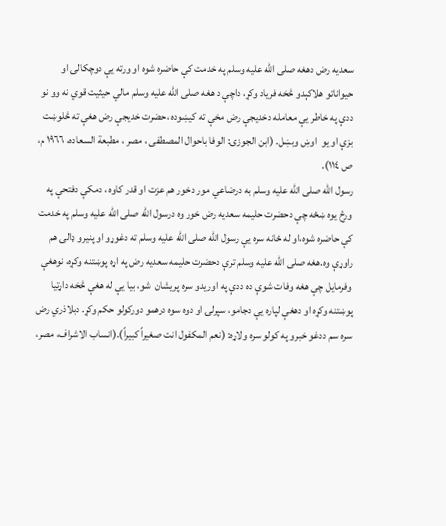سعديه رض دهغه صلى الله عليه وسلم په خدمت کې حاضره شوه او ورته يې دوچکالۍ او حيواناتو هلاکېدو څخه فرياد وکړ، داچې د هغه صلى الله عليه وسلم مالي حيثيت قوي نه وو نو ددې په خاطر يې معامله دخديجې رض مخې ته کيښوده ،حضرت خديجې رض هغې ته څلوښت بزې او يو  اوښ وبښل. (ابن الجوزى: الوفا باحوال المصطفى ، مصر ، مطبعة السعاده، ١٩٦٦ م، ص ١١٤).
رسول الله صلى الله عليه وسلم به درضاعي مور دخور هم عزت او قدر کاوه ، دمکې دفتحې په ورځ يوه ښځه چې دحضرت حليمه سعديه رض خور وه درسول الله صلى الله عليه وسلم په خدمت کې حاضره شوه،او له ځانه سره يې رسول الله صلى الله عليه وسلم ته دغوړو او پنيرو ډالۍ هم راوړې وه.هغه صلى الله عليه وسلم ترې دحضرت حليمه سعديه رض په اړه پوښتنه وکړه، نوهغې وفرمايل چې هغه وفات شوې ده ددې په اوريدو سره پريشان  شو، بيا يې له هغې څخه داړتيا پوښتنه وکړه او دهغې لپاره يې دجامو، سپرلۍ او دوه سوه درهمو دورکولو حکم وکړ. دبلاذري رض سره سم ددغو خبرو په کولو سره ولاړه: (نعم المکفول انت صغيراً کبيراً).(انساب الاشراف، مصر،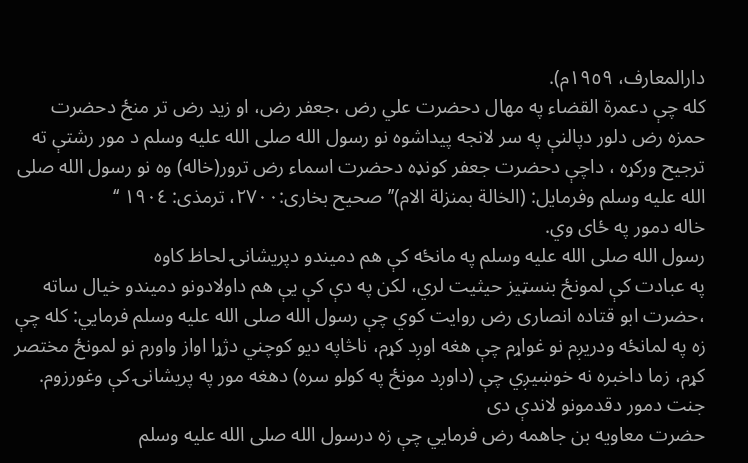دارالمعارف، ١٩٥٩م).
کله چې دعمرة القضاء په مهال دحضرت علي رض ،جعفر رض، او زيد رض تر منځ دحضرت حمزه رض دلور دپالنې په سر لانجه پيداشوه نو رسول الله صلى الله عليه وسلم د مور رشتې ته ترجيح ورکړه ، داچې دحضرت جعفر کونډه دحضرت اسماء رض ترور(خاله) وه نو رسول الله صلى الله عليه وسلم وفرمايل: (الخالة بمنزلة الام)’’صحيح بخارى:٢٧٠٠، ترمذى: ١٩٠٤ ‘‘
خاله دمور په ځاى وي.
رسول الله صلى الله عليه وسلم په مانځه کې هم دميندو دپريشانۍ لحاظ کاوه
په عبادت کې لمونځ بنسټيز حيثيت لري، لکن په دې کې يې هم داولادونو دميندو خيال ساته ،حضرت ابو قتاده انصارى رض روايت کوي چې رسول الله صلى الله عليه وسلم فرمايي: کله چې زه په لمانځه ودريږم نو غواړم چې هغه اوږد کړم، ناڅاپه ديو کوچني دژړا اواز واورم نو لمونځ مختصر کړم، زما داخبره نه خوښيږي چې (داوږد مونځ په کولو سره) دهغه مور په پريشانۍ کې وغورزوم.
جنت دمور دقدمونو لاندې دى
حضرت معاويه بن جاهمه رض فرمايي چې زه درسول الله صلى الله عليه وسلم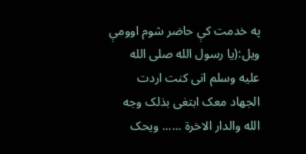په خدمت کې حاضر شوم اوومې ويل:(يا رسول الله صلى الله عليه وسلم انى کنت اردت الجهاد معک ابتغى بذلک وجه الله والدار الاخرة ...... ويحک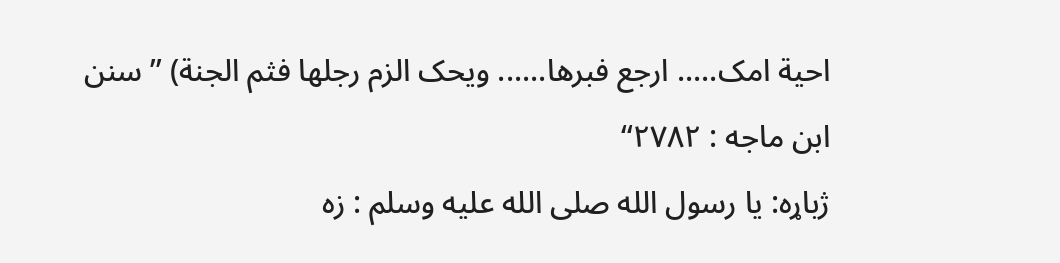احية امک..... ارجع فبرها...... ويحک الزم رجلها فثم الجنة) ’’ سنن ابن ماجه : ٢٧٨٢‘‘
ژباړه: يا رسول الله صلى الله عليه وسلم : زه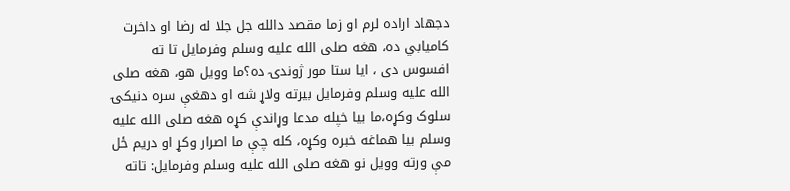دجهاد اراده لرم او زما مقصد دالله جل جلا له رضا او داخرت کاميابي ده، هغه صلى الله عليه وسلم وفرمايل تا ته افسوس دى ، ايا ستا مور ژوندۍ ده؟ما وويل هو، هغه صلى الله عليه وسلم وفرمايل بيرته ولاړ شه او دهغې سره دنيکۍ سلوک وکړه،ما بيا خپله مدعا وړاندې کړه هغه صلى الله عليه وسلم بيا هماغه خبره وکړه، کله چې ما اصرار وکړ او دريم ځل مې ورته وويل نو هغه صلى الله عليه وسلم وفرمايل: تاته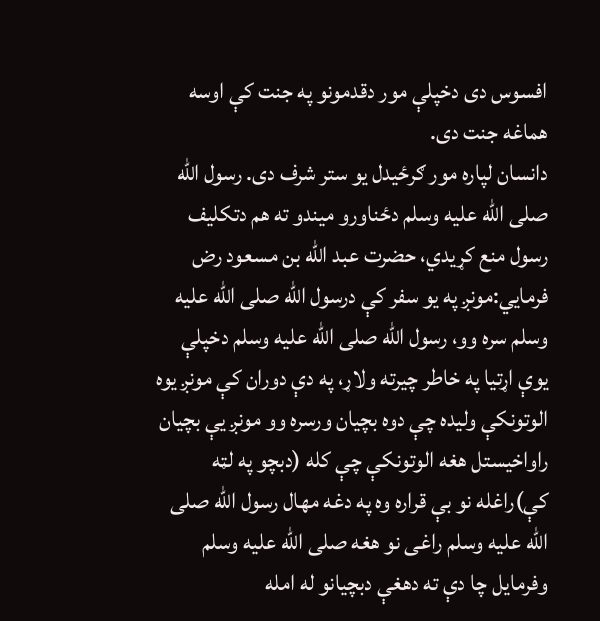افسوس دى دخپلې مور دقدمونو په جنت کې اوسه هماغه جنت دى.
دانسان لپاره مور ګرځيدل يو ستر شرف دى. رسول الله صلى الله عليه وسلم دځناورو ميندو ته هم دتکليف رسول منع کړيدي، حضرت عبد الله بن مسعود رض فرمايي:مونږ په يو سفر کې درسول الله صلى الله عليه وسلم سره وو، رسول الله صلى الله عليه وسلم دخپلې يوې اړتيا په خاطر چيرته ولاړ، په دې دوران کې مونږ يوه الوتونکې وليده چې دوه بچيان ورسره وو مونږ يې بچيان راواخيستل هغه الوتونکې چې کله (دبچو په لټه کې)راغله نو بې قراره وه په دغه مهال رسول الله صلى الله عليه وسلم راغى نو هغه صلى الله عليه وسلم وفرمايل چا دې ته دهغې دبچيانو له امله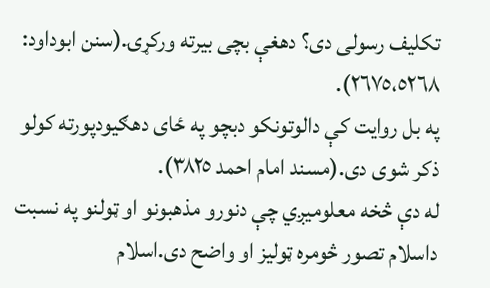تکليف رسولى دى؟ دهغې بچى بيرته ورکړۍ.(سنن ابوداود: ٢٦٧٥،٥٢٦٨).
په بل روايت کې دالوتونکو دبچو په ځاى دهګيودپورته کولو ذکر شوى دى.(مسند امام احمد ٣٨٢٥).
له دې څخه معلوميږي چې دنورو مذهبونو او ټولنو په نسبت داسلام تصور څومره ټوليز او واضح دى.اسلام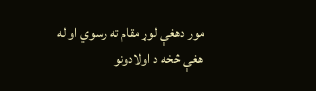مور دهغې لوړ مقام ته رسوي او له هغې څخه د اولادونو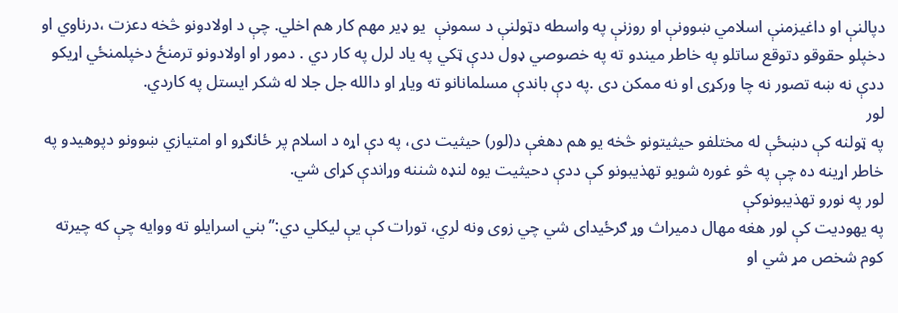دپالنې او داغيزمنې اسلامي ښوونې او روزنې په واسطه دټولنې د سمونې  يو ډير مهم کار هم اخلي. چې د اولادونو څخه دعزت ،درناوي او دخپلو حقوقو دتوقع ساتلو په خاطر ميندو ته په خصوصي ډول ددې ټکي په ياد لرل په کار دي . دمور او اولادونو ترمنځ دخپلمنځي اړيکو ددې نه ښه تصور نه چا ورکړى او نه ممکن دى .په دې باندې مسلمانانو ته وياړ او دالله جل جلا له شکر ايستل په کاردي.
لور
په ټولنه کې دښځې له مختلفو حيثيتونو څخه يو هم دهغې د(لور) حيثيت دى، په دې اړه د اسلام پر ځانګړو او امتيازي ښوونو دپوهيدو په خاطر اړينه ده چې په څو غوره شويو تهذيبونو کې ددې دحيثيت يوه لنډه شننه وړاندې کړاى شي.
لور په نورو تهذيبونوکې
په يهوديت کې لور هغه مهال دميراث وړ ګرځيداى شي چي زوى ونه لري، تورات کې يې ليکلي دي:’’ بني اسرايلو ته ووايه چې که چيرته کوم شخص مړ شي او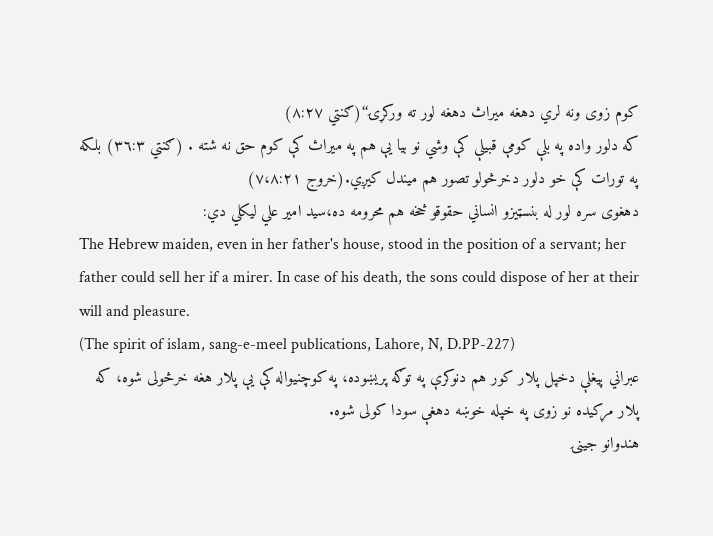کوم زوى ونه لري دهغه ميراث دهغه لور ته ورکړۍ‘‘(ګنتي ٨:٢٧)
که دلور واده په بلې کومې قبيلې کې وشي نو بيا يې هم په ميراث کې کوم حق نه شته . (ګنتي ٣٦:٣) بلکه په تورات کې خو دلور دخرڅولو تصور هم ميندل کيږي.(خروج ٧،٨:٢١)
دهغوى سره لور له بنسټيزو انساني حقوقو څخه هم محرومه ده،سيد امير علي ليکلي دي:
The Hebrew maiden, even in her father's house, stood in the position of a servant; her father could sell her if a mirer. In case of his death, the sons could dispose of her at their will and pleasure.
(The spirit of islam, sang-e-meel publications, Lahore, N, D.PP-227)
عبراني پيغلې دخپل پلار کور هم دنوکرې په توګه پريښوده، په کوچنيواله کې يې پلار هغه خرڅولى شوه، که پلار مړکيده نو زوى په خپله خوښه دهغې سودا کولى شوه.
هندوانو جينۍ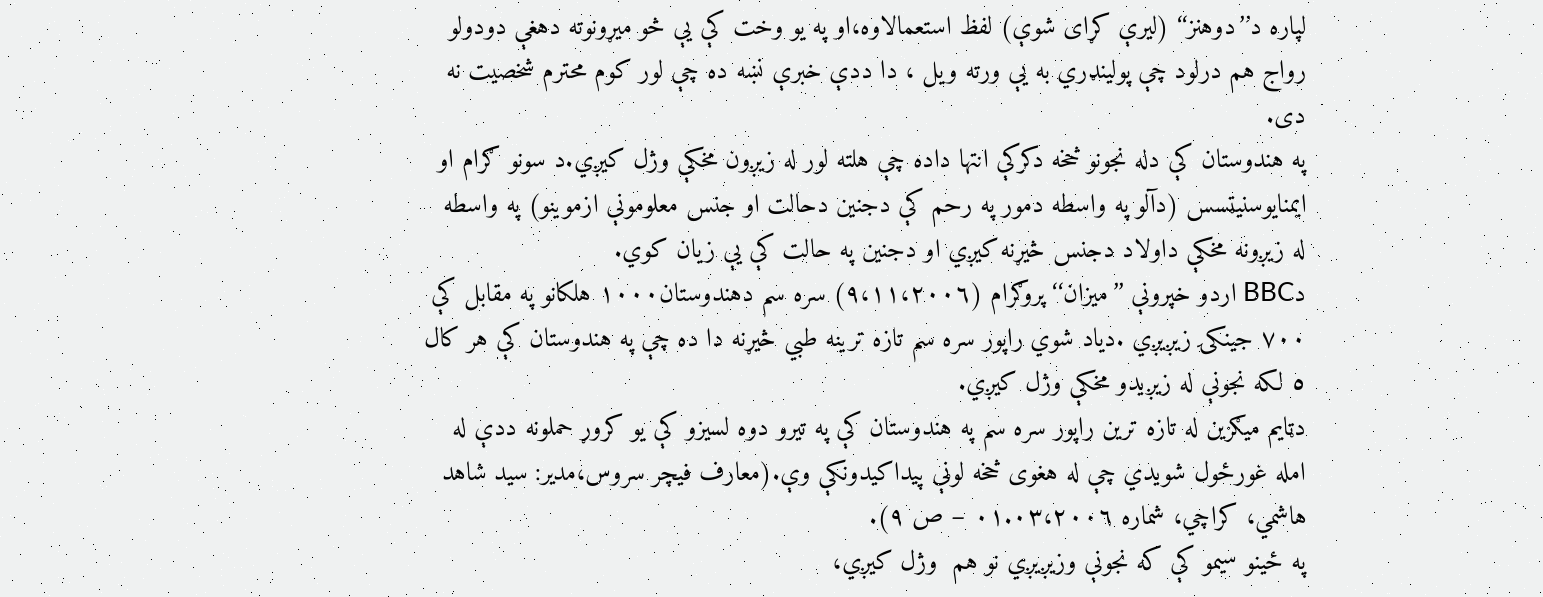لپاره د’’دوهنز‘‘ (ليرې کړاى شوې) لفظ استعمالاوه،او په يو وخت کې يې څو ميړونوته دهغې دودولو رواج هم درلود چې پولينډري به يې ورته ويل ، دا ددې خبرې نښه ده چې لور کوم محترم شخصيت نه دى.
په هندوستان کې دله نجونو څخه دکرکې انتها داده چې هلته لور له زيږون مخکې وژل کيږي.د سونو ګرام او ايمنايوسنيټسس (دآلو په واسطه دمور په رحم کې دجنين دحالت او جنس معلومونې ازموينو) په واسطه له زيږونه مخکې داولاد دجنس څيړنه کيږي او دجنين په حالت کې يې زيان کوي.
دBBC اردو خپرونې ’’ميزان‘‘ پروګرام (٩،١١،٢٠٠٦) سره سم دهندوستان١٠٠٠ هلکانو په مقابل کې ٧٠٠ جينکۍ زيږيږي .دياد شوي راپور سره سم تازه ترينه طبي څيړنه دا ده چې په هندوستان کې هر کال ٥ لکه نجونې له زيږيدو مخکې وژل کيږي.
دټايم ميګزين له تازه ترين راپور سره سم په هندوستان کې په تيرو دوه لسيزو کې يو کروړ حملونه ددې له امله غورځول شويدي چې له هغوى څخه لوڼې پيداکيدونکې وې.(معارف فيچر سروس،مدير: سيد شاهد هاشمي، کراچي، شماره ٠١.٠٣،٢٠٠٦ – ص ٩).
په ځينو سيمو کې که نجونې وزيږيږي نو هم  وژل کيږي،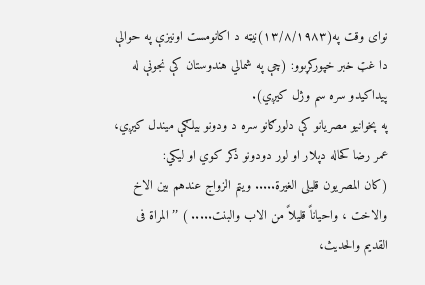نواى وقت په(١٣/٨/١٩٨٣)نيټه د اکانومست اونيزې په حوالې دا غټ خبر خپورکړىوو: (چې په شمالي هندوستان کې نجونې له پيداکيدو سره سم وژل کيږي).
په پخوانيو مصريانو کې دلورګانو سره د ودونو بيلګې ميندل کيږي، عمر رضا کحاله دپلار او لور دودونو ذکر کوي او ليکي:
(کان المصريون قليلى الغيرة..... ويتم الزواج عندهم بين الاخ  والاخت ، واحياناً قليلاً من الاب والبنت..... ) ’’ المراة فى القديم والحديث،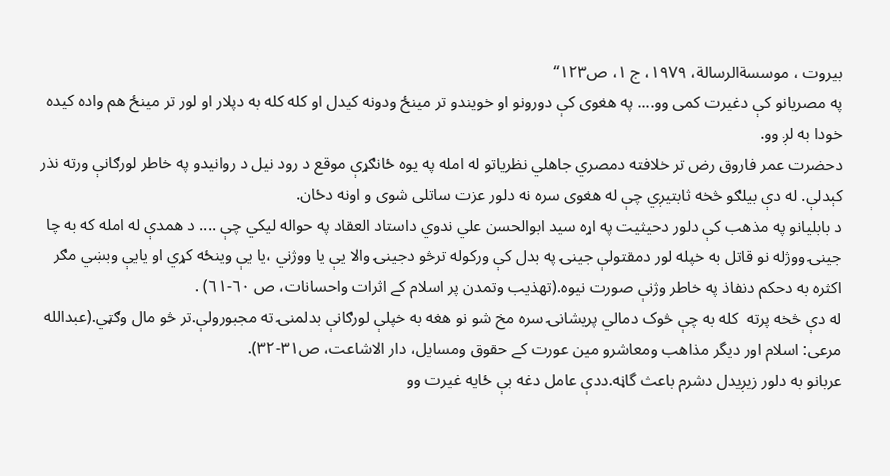بيروت ، موسسةالرسالة، ١٩٧٩، ج ١، ص١٢٣‘‘
په مصريانو کې دغيرت کمى وو.... په هغوى کې دورونو او خويندو تر مينځ ودونه کيدل او کله کله به دپلار او لور تر مينځ هم واده کيده خودا به لږ وو.
دحضرت عمر فاروق رض تر خلافته دمصري جاهلي نظرياتو له امله په يوه ځانګړې موقع د رود نيل د روانيدو په خاطر لورګانې ورته نذر کېدلې. له دې بيلګو څخه ثابتيږي چې له هغوى سره نه دلور عزت ساتلى شوى و اونه دځان.
د بابليانو په مذهب کې دلور دحيثيت په اړه سيد ابوالحسن علي ندوي داستاد العقاد په حواله ليکي چې .... د همدې له امله که به چا جينۍ ووژله نو قاتل به خپله لور دمقتولې جينۍ په بدل کې ورکوله ترڅو دجينۍ والا يې يا ووژني ،يا يې وينځه کړي او يايې وبښي مګر اکثره به دحکم دنفاذ په خاطر وژنې صورت نيوه.(تهذيب وتمدن پر اسلام کے اثرات واحسانات، ص ٦٠-٦١) .
له دې څخه پرته  کله به چې څوک دمالي پريشانۍ سره مخ شو نو هغه به خپلې لورګانې بدلمنۍ ته مجبورولې.تر څو مال وګټي.(عبدالله مرعى: اسلام اور ديگر مذاهب ومعاشرو مين عورت کے حقوق ومسايل، دار الاشاعت، ص٣١-٣٢).
عربانو به دلور زيږيدل دشرم باعث گاڼه.ددې عامل دغه بې ځايه غيرت وو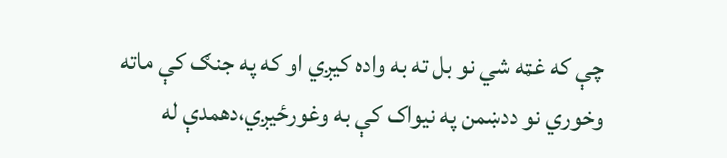چې که غټه شي نو بل ته به واده کيږي او که په جنګ کې ماته وخوري نو ددښمن په نيواک کې به وغورځيږي،دهمدې له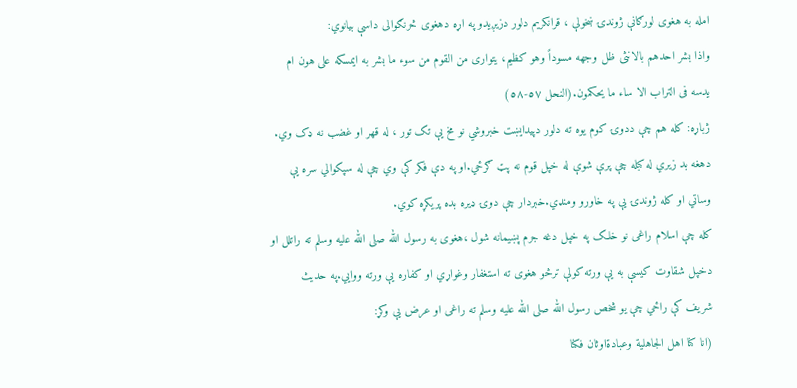امله به هغوى لورګانې ژوندۍ ښخولې ، قرانکريم دلور دزيږيدو په اړه دهغوى څرنګوالى داسې بيانوي:
واذا بشر احدهم بالانثى ظل وجهه مسوداً وهو کظيم، يتوارى من القوم من سوء ما بشر به ايمسکه على هون ام يدسه فى التراب الا ساء ما يحکمون.(النحل ٥٧-٥٨)
ژباړه: کله هم چې ددوۍ کوم يوه ته دلور دپيدايښت خبروشي نو مخ يې تک تور ، له قهر او غضب نه ډک وي. دهغه بد زيري له کبله چې پرې شوې له خپل قوم نه پټ ګرځي.او په دې فکر کې وي چې له سپکوالي سره يې وساتي او کله ژوندۍ يې په خاورو ومنډي.خبردار چې دوۍ ډيره بده پريکړه کوي.
کله چې اسلام راغى نو خلک په خپل دغه جرم پښيمانه شول ،هغوى به رسول الله صلى الله عليه وسلم ته راتلل او دخپل شقاوت کيسې به يې ورته کولې ترڅو هغوى ته استغفار وغواړي او کفاره يې ورته ووايي.په حديث شريف کې راځي چې يو شخص رسول الله صلى الله عليه وسلم ته راغى او عرض يې وکړ:
(انا کنا اهل الجاهلية وعبادةاوثان فکنا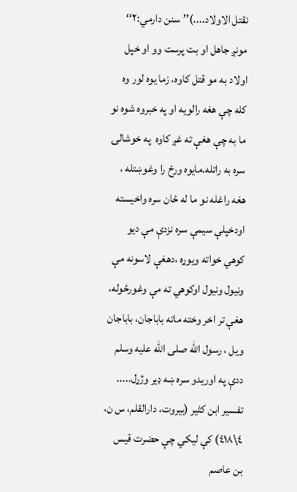نقتل الاولاد....)’’ سنن دارمي:٢‘‘
مونږ جاهل او بت پرست وو او خپل اولاد به مو قتل کاوه، زما يوه لور وه کله چې هغه رالويه او په خبروه شوه نو ما به چې هغې ته غږ کاوه  په خوشالۍ سره به راتله.مايوه ورځ را وغوښتله ، هغه راغله نو ما له ځان سره واخيسته اودخپلې سيمې سره نزدې مې ديو کوهي خواته ويوړه ،دهغې لاسونه مې ونيول ونيول اوکوهي ته مې وغورځوله، هغې تر اخر وخته ماته باباجان، باباجان ويل ، رسول الله صلى الله عليه وسلم ددې په اوريدو سره ښه ډير وژړل.....
تفسير ابن کثير (بيروت، دارالقلم، س ن، ٤\٤١٨) کې ليکي چې حضرت قيس بن عاصم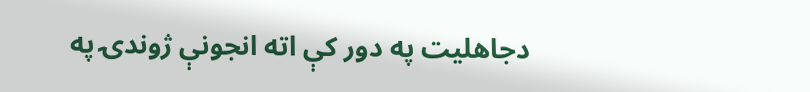دجاهليت په دور کې اته انجونې ژوندۍ په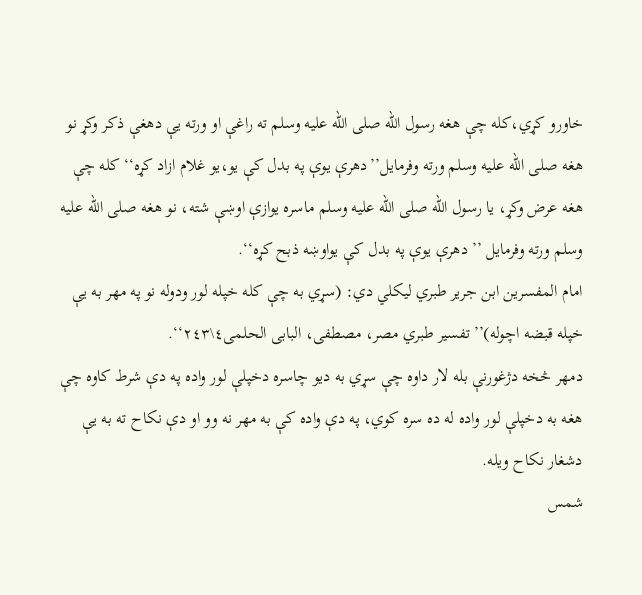خاورو کړي،کله چې هغه رسول الله صلى الله عليه وسلم ته راغې او ورته يې دهغې ذکر وکړ نو هغه صلى الله عليه وسلم ورته وفرمايل’’دهرې يوې په بدل کې يو،يو غلام ازاد کړه‘‘ کله چې هغه عرض وکړ، يا رسول الله صلى الله عليه وسلم ماسره يوازې اوښې شته، نو هغه صلى الله عليه وسلم ورته وفرمايل ’’ دهرې يوې په بدل کې يواوښه ذبح کړه‘‘.
امام المفسرين ابن جرير طبري ليکلي دي: (سړي به چې کله خپله لور ودوله نو په مهر به يې خپله قبضه اچوله)’’تفسير طبري مصر، مصطفى، البابى الحلمى٤\٢٤٣‘‘.
دمهر څخه دژغورنې بله لار داوه چې سړي به ديو چاسره دخپلې لور واده په دې شرط کاوه چې هغه به دخپلې لور واده له ده سره کوي، په دې واده کې به مهر نه وو او دې نکاح ته به يې دشغار نکاح ويله.
شمس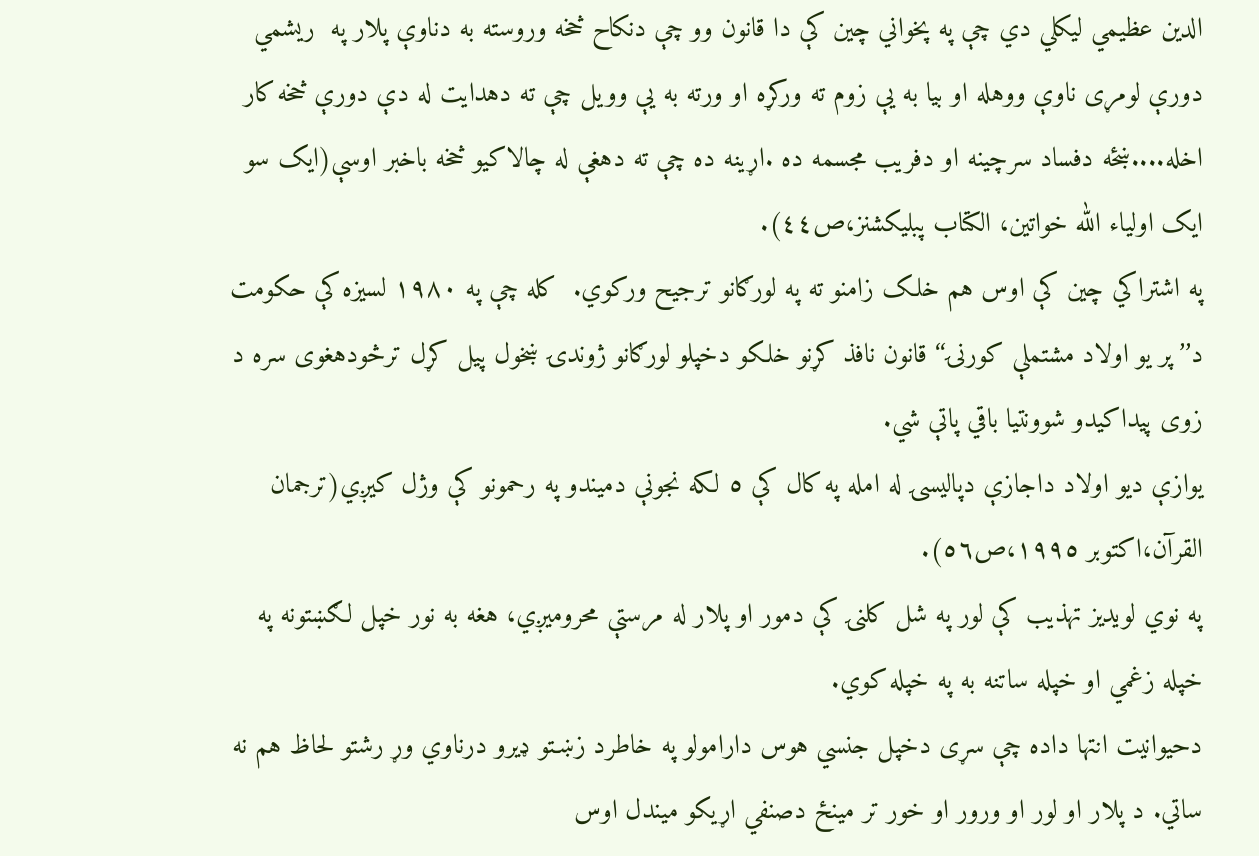الدين عظيمي ليکلي دي چې په پخواني چين کې دا قانون وو چې دنکاح څخه وروسته به دناوې پلار په  ريشمي دورې لومړى ناوې ووهله او بيا به يې زوم ته ورکړه او ورته به يې وويل چې ته دهدايت له دې دورې څخه کار اخله....ښځه دفساد سرچينه او دفريب مجسمه ده .اړينه ده چې ته دهغې له چالاکيو څخه باخبر اوسې(ايک سو ايک اولياء الله خواتين، الکتاب پبليکشنز،ص٤٤).
په اشتراکي چين کې اوس هم خلک زامنو ته په لورګانو ترجيح ورکوي.  کله چې په ١٩٨٠ لسيزه کې حکومت د’’پر يو اولاد مشتملې کورنۍ‘‘ قانون نافذ کړنو خلکو دخپلو لورګانو ژوندۍ ښخول پيل کړل ترڅودهغوى سره د زوى پيداکيدو شوونتيا باقي پاتې شي.
يوازې ديو اولاد داجازې دپاليسۍ له امله په کال کې ٥ لکه نجونې دميندو په رحمونو کې وژل کيږي(ترجمان القرآن،اکتوبر ١٩٩٥،ص٥٦).
په نوي لويديز تهذيب کې لور په شل کلنۍ کې دمور او پلار له مرستې محروميږي، هغه به نور خپل لګښتونه په خپله زغمي او خپله ساتنه به په خپله کوي.
دحيوانيت انتها داده چې سړى دخپل جنسي هوس دارامولو په خاطرد زښـتو ډيرو درناوي وړ رشتو لحاظ هم نه ساتي. د پلار او لور او ورور او خور تر مينځ دصنفي اړيکو ميندل اوس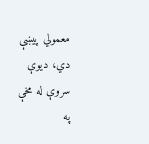معمولي پيښې دي، ديوې سروې له مخې په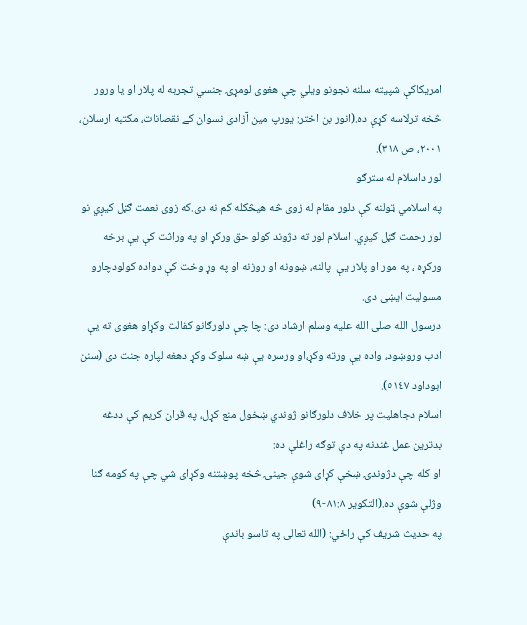امريکاکې شپيته سلنه نجونو ويلي چې هغوى لومړۍ جنسي تجربه له پلار او يا ورور څخه ترلاسه کړې ده.(انور بن اختر: يورپ مين آزادى نسوان کے نقصانات، مکتبه ارسلان، ٢٠٠١، ص ٣١٨).
لور داسلام له سترګو
په اسلامي ټولنه کې دلور مقام له زوى څه هيڅکله کم نه دى.که زوى نعمت ګڼل کيږي نو لور رحمت ګڼل کيږي. اسلام لور ته دژوند کولو حق ورکړ او په وراثت کې يې برخه ورکړه ، په مور او پلار يې  پالنه، ښوونه او روزنه او په وړ وخت کې دواده کولودچارو مسوليت ايښى دى.
درسول الله صلى الله عليه وسلم ارشاد دى: چا چې دلورګانو کفالت وکړاو هغوى ته يې ادب وروښود، واده يې ورته وکړ،او ورسره يې ښه سلوک وکړ دهغه لپاره جنت دى (سنن ابوداود ٥١٤٧).
اسلام دجاهليت پر خلاف دلورګانو ژوندي ښخول منع کړل، په قران کريم کې ددغه بدترين عمل غندنه په دې توګه راغلې ده:
او کله چې دژوندۍ ښخې کړاى شوې جينۍ څخه پوښتنه وکړاى شي چې په کومه ګنا وژلې شوې ده.(التکوير ٨١:٨-٩)
په حديث شريف کې راځي: (الله تعالى په تاسو باندې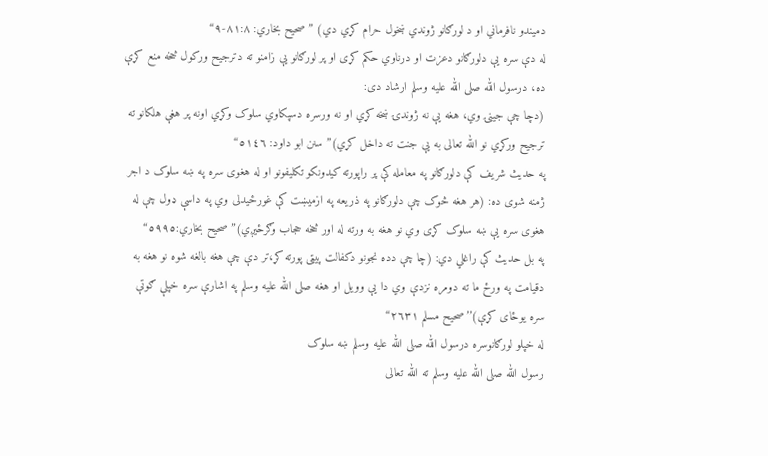دميندو نافرماني او د لورګانو ژوندي ښخول حرام کړي دي) ’’صحيح بخاري: ٨١:٨-٩‘‘
له دې سره يې دلورګانو دعزت او درناوي حکم کړى او پر لورګانو يې زامنو ته دترجيح ورکول څخه منع کړې ده، درسول الله صلى الله عليه وسلم ارشاد دى:
(دچا چې جينۍ وي، هغه يې نه ژوندۍ ښخه کړي او نه ورسره دسپکاوي سلوک وکړي اونه پر هغې هلکانو ته ترجيح ورکړي نو الله تعالى به يې جنت ته داخل کړي)’’ سنن ابو داود: ٥١٤٦‘‘
په حديث شريف کې دلورګانو په معامله کې پر راپورته کيدونکو تکليفونو او له هغوى سره په ښه سلوک د اجر ژمنه شوى ده: (هر هغه څوک چې دلورګانو په ذريعه په ازميښت کې غورځيدلى وي په داسې ډول چې له هغوى سره يې ښه سلوک کړى وي نو هغه به ورته له اور څخه حجاب وګرځيږي)’’ صحيح بخاري:٥٩٩٥‘‘
په بل حديث کې راغلي دي: (چا چې دده نجونو دکفالت پيټى پورته کړ،تر دې چې هغه بالغه شوه نو هغه به دقيامت په ورځ ما ته دومره نزدې وي دا يې وويل او هغه صلى الله عليه وسلم په اشارې سره خپلې ګوتې سره يوځاى کړې)’’صحيح مسلم ٢٦٣١‘‘
له خپلو لورګانوسره درسول الله صلى الله عليه وسلم ښه سلوک
رسول الله صلى الله عليه وسلم ته الله تعالى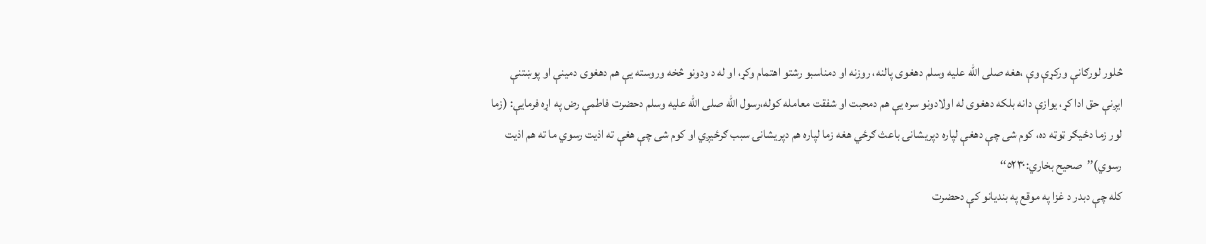څلور لورګانې ورکړې وې ،هغه صلى الله عليه وسلم دهغوى پالنه، روزنه او دمناسبو رشتو اهتمام وکړ، او له د ودونو څخه وروسته يې هم دهغوى دمينې او پوښتنې ايږنې حق ادا کړ، يوازې دانه بلکه دهغوى له اولادونو سره يې هم دمحبت او شفقت معامله کوله،رسول الله صلى الله عليه وسلم دحضرت فاطمې رض په اړه فرمايې: (زما لور زما دځيګر ټوټه ده، کوم شى چې دهغې لپاره دپريشانۍ باعث ګرځي هغه زما لپاره هم دپريشانۍ سبب ګرځيږي او کوم شى چې هغې ته اذيت رسوي ما ته هم اذيت رسوي)’’صحيح بخاري:٥٢٣٠‘‘
کله چې دبدر د غزا په موقع په بنديانو کې دحضرت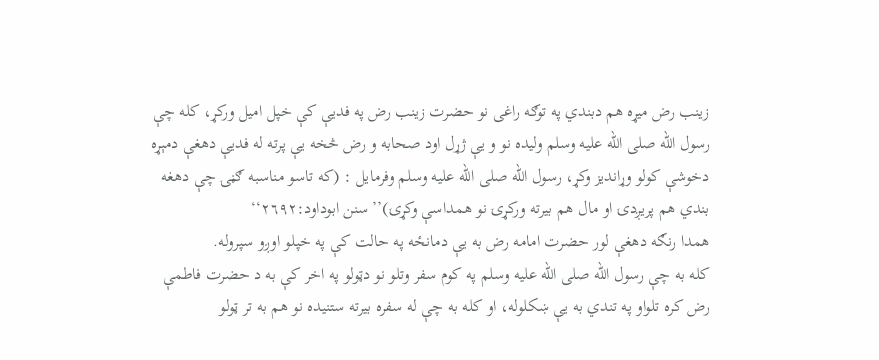زينب رض ميړه هم دبندي په توګه راغى نو حضرت زينب رض په فديې کې خپل اميل ورکړ، کله چې رسول الله صلى الله عليه وسلم وليده نو و يې ژړل اود صحابه و رض څخه يې پرته له فديې دهغې دمېړه دخوشې کولو وړانديز وکړ، رسول الله صلى الله عليه وسلم وفرمايل : (که تاسو مناسبه ګڼۍ چې دهغه بندي هم پريږدۍ او مال هم بيرته ورکړۍ نو همداسې وکړۍ)’’سنن ابوداود:٢٦٩٢‘‘
همدا رنګه دهغې لور حضرت امامه رض به يې دمانځه په حالت کې په خپلو اوږو سپروله.
کله به چې رسول الله صلى الله عليه وسلم په کوم سفر وتلو نو دټولو په اخر کې به د حضرت فاطمې رض کره تلواو په تندي به يې ښکلوله، او کله به چې له سفره بيرته ستنيده نو هم به تر ټولو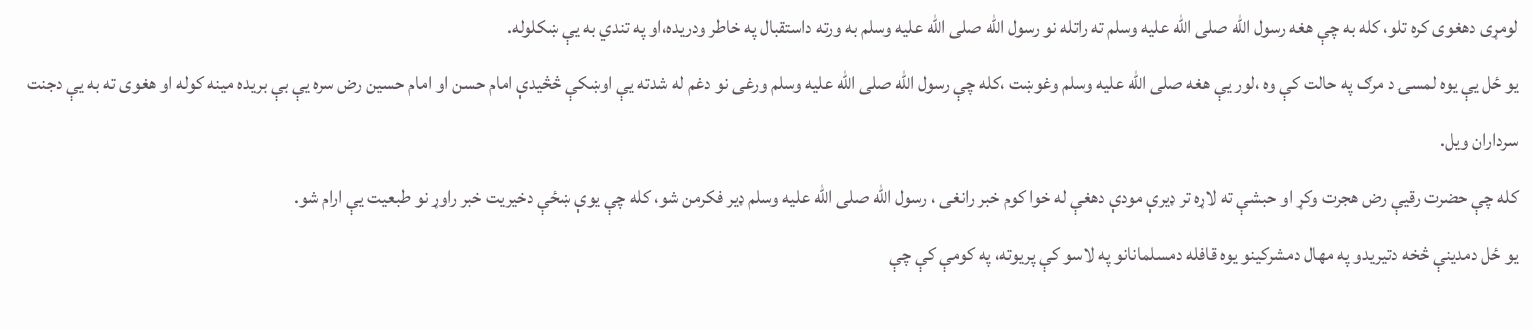لومړى دهغوى کره تلو، کله به چې هغه رسول الله صلى الله عليه وسلم ته راتله نو رسول الله صلى الله عليه وسلم به ورته داستقبال په خاطر ودريده،او په تندي به يې ښکلوله.
يو ځل يې يوه لمسۍ د مرګ په حالت کې وه ،لور يې هغه صلى الله عليه وسلم وغوښت ،کله چې رسول الله صلى الله عليه وسلم ورغى نو دغم له شدته يې اوښکې څڅيدې امام حسن او امام حسين رض سره يې بې بريده مينه کوله او هغوى ته به يې دجنت سرداران ويل.
کله چې حضرت رقيې رض هجرت وکړ او حبشې ته لاړه تر ډيرې مودې دهغې له خوا کوم خبر رانغى ، رسول الله صلى الله عليه وسلم ډير فکرمن شو، کله چې يوې ښځې دخيريت خبر راوړ نو طبعيت يې ارام شو.
يو ځل دمدينې څخه دتيريدو په مهال دمشرکينو يوه قافله دمسلمانانو په لاسو کې پريوته، په کومې کې چې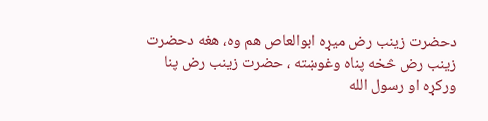دحضرت زينب رض ميړه ابوالعاص هم وه، هغه دحضرت زينب رض څخه پناه وغوښته ، حضرت زينب رض پنا ورکړه او رسول الله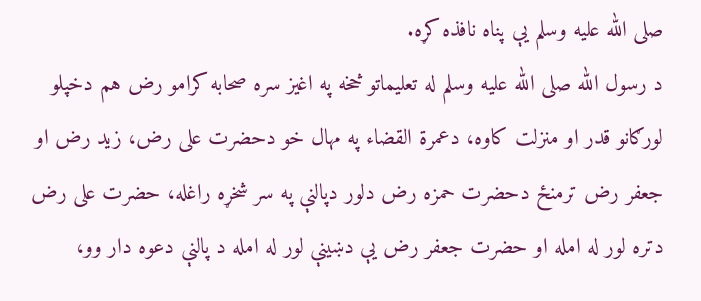صلى الله عليه وسلم يې پناه نافذه کړه.
د رسول الله صلى الله عليه وسلم له تعليماتو څخه په اغيز سره صحابه کرامو رض هم دخپلو لورګانو قدر او منزلت کاوه، دعمرة القضاء په مهال خو دحضرت على رض، زيد رض او جعفر رض ترمنځ دحضرت حمزه رض دلور دپالنې په سر شخړه راغله، حضرت على رض دتره لور له امله او حضرت جعفر رض يې دښينې لور له امله د پالنې دعوه دار وو،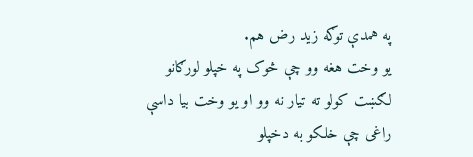په همدې توګه زيد رض هم.
يو وخت هغه وو چې څوک په خپلو لورګانو لګښت کولو ته تيار نه وو او يو وخت بيا داسې راغى چې خلکو به دخپلو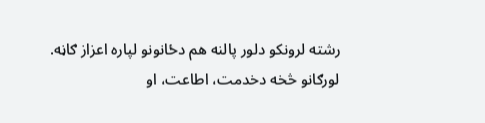رشته لرونکو دلور پالنه هم دځانونو لپاره اعزاز ګاڼه.
لورګانو څخه دخدمت، اطاعت، او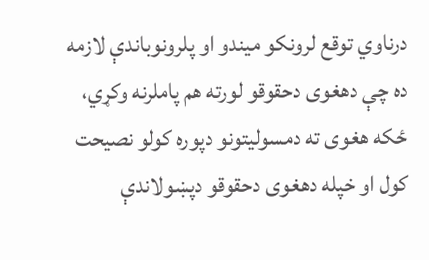درناوي توقع لرونکو ميندو او پلرونوباندې لازمه ده چې دهغوى دحقوقو لورته هم پاملرنه وکړي،  ځکه هغوى ته دمسوليتونو دپوره کولو نصيحت کول او خپله دهغوى دحقوقو دپښولاندې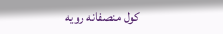کول منصفانه رويه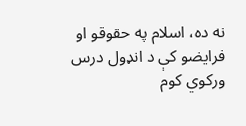نه ده، اسلام په حقوقو او فرايضو کې د انډول درس ورکوي کوم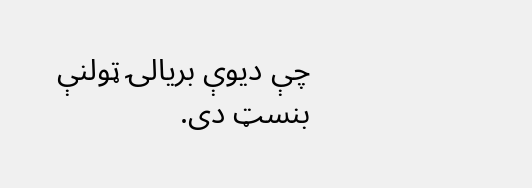چې ديوې بريالۍ ټولنې بنسټ دى.